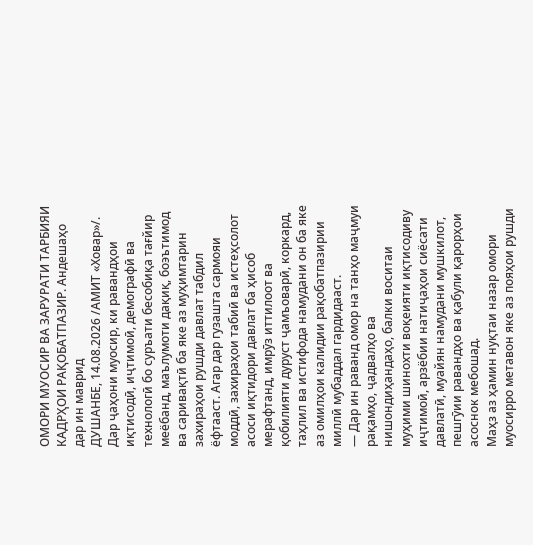ОМОРИ МУОСИР ВА ЗАРУРАТИ ТАРБИЯИ КАДРҲОИ РАҚОБАТПАЗИР. Андешаҳо дар ин маврид
ДУШАНБЕ, 14.08.2026 /АМИТ «Ховар»/. Дар ҷаҳони муосир, ки равандҳои иқтисодӣ, иҷтимоӣ, демографӣ ва технологӣ бо суръати бесобиқа тағйир меёбанд, маълумоти дақиқ, боэътимод ва саривақтӣ ба яке аз муҳимтарин захираҳои рушди давлат табдил ёфтааст. Агар дар гузашта сармояи моддӣ, захираҳои табиӣ ва истеҳсолот асоси иқтидори давлат ба ҳисоб мерафтанд, имрӯз иттилоот ва қобилияти дуруст ҷамъоварӣ, коркард, таҳлил ва истифода намудани он ба яке аз омилҳои калидии рақобатпазирии миллӣ мубаддал гардидааст.
— Дар ин раванд омор на танҳо маҷмуи рақамҳо, ҷадвалҳо ва нишондиҳандаҳо, балки воситаи муҳими шинохти воқеияти иқтисодиву иҷтимоӣ, арзёбии натиҷаҳои сиёсати давлатӣ, муайян намудани мушкилот, пешгӯии равандҳо ва қабули қарорҳои асоснок мебошад.
Маҳз аз ҳамин нуқтаи назар омори муосирро метавон яке аз пояҳои рушди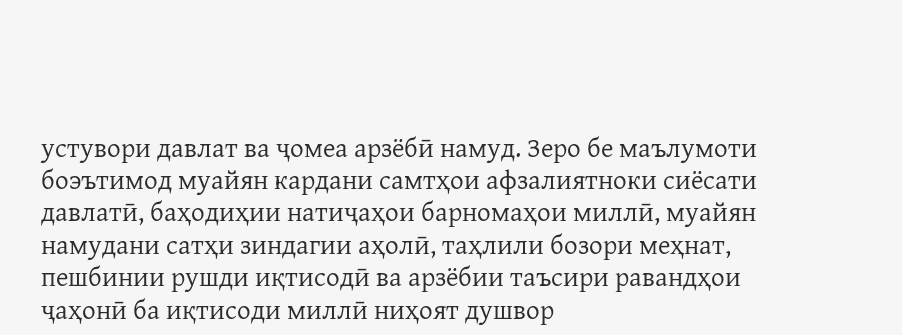устувори давлат ва ҷомеа арзёбӣ намуд. Зеро бе маълумоти боэътимод муайян кардани самтҳои афзалиятноки сиёсати давлатӣ, баҳодиҳии натиҷаҳои барномаҳои миллӣ, муайян намудани сатҳи зиндагии аҳолӣ, таҳлили бозори меҳнат, пешбинии рушди иқтисодӣ ва арзёбии таъсири равандҳои ҷаҳонӣ ба иқтисоди миллӣ ниҳоят душвор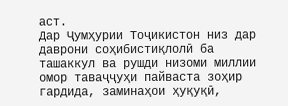аст.
Дар Ҷумҳурии Тоҷикистон низ дар даврони соҳибистиқлолӣ ба ташаккул ва рушди низоми миллии омор таваҷҷуҳи пайваста зоҳир гардида, заминаҳои ҳуқуқӣ,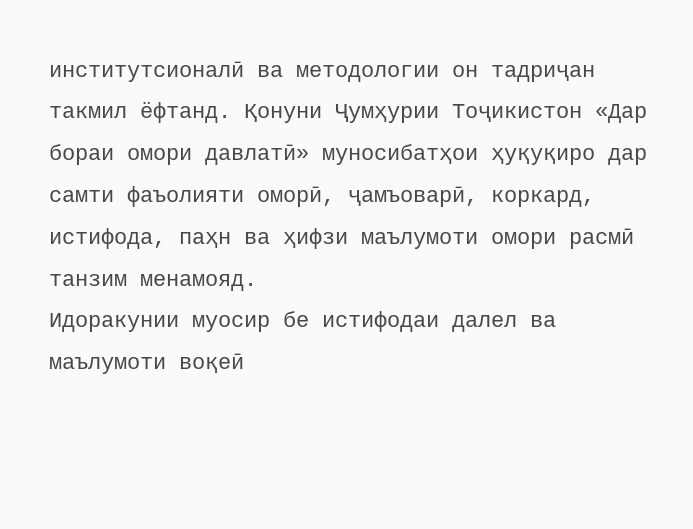институтсионалӣ ва методологии он тадриҷан такмил ёфтанд. Қонуни Ҷумҳурии Тоҷикистон «Дар бораи омори давлатӣ» муносибатҳои ҳуқуқиро дар самти фаъолияти оморӣ, ҷамъоварӣ, коркард, истифода, паҳн ва ҳифзи маълумоти омори расмӣ танзим менамояд.
Идоракунии муосир бе истифодаи далел ва маълумоти воқеӣ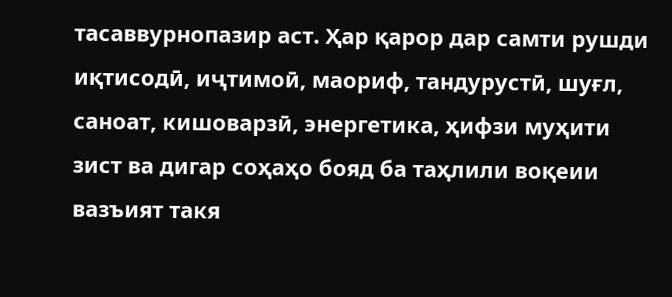тасаввурнопазир аст. Ҳар қарор дар самти рушди иқтисодӣ, иҷтимоӣ, маориф, тандурустӣ, шуғл, саноат, кишоварзӣ, энергетика, ҳифзи муҳити зист ва дигар соҳаҳо бояд ба таҳлили воқеии вазъият такя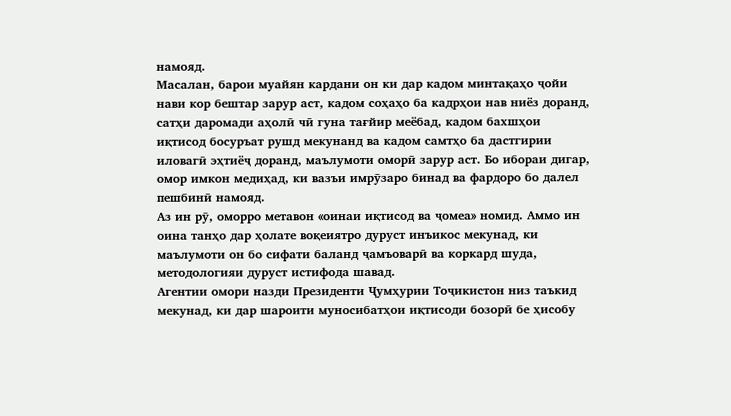намояд.
Масалан, барои муайян кардани он ки дар кадом минтақаҳо ҷойи нави кор бештар зарур аст, кадом соҳаҳо ба кадрҳои нав ниёз доранд, сатҳи даромади аҳолӣ чӣ гуна тағйир меёбад, кадом бахшҳои иқтисод босуръат рушд мекунанд ва кадом самтҳо ба дастгирии иловагӣ эҳтиёҷ доранд, маълумоти оморӣ зарур аст. Бо ибораи дигар, омор имкон медиҳад, ки вазъи имрӯзаро бинад ва фардоро бо далел пешбинӣ намояд.
Аз ин рӯ, оморро метавон «оинаи иқтисод ва ҷомеа» номид. Аммо ин оина танҳо дар ҳолате воқеиятро дуруст инъикос мекунад, ки маълумоти он бо сифати баланд ҷамъоварӣ ва коркард шуда, методологияи дуруст истифода шавад.
Агентии омори назди Президенти Ҷумҳурии Тоҷикистон низ таъкид мекунад, ки дар шароити муносибатҳои иқтисоди бозорӣ бе ҳисобу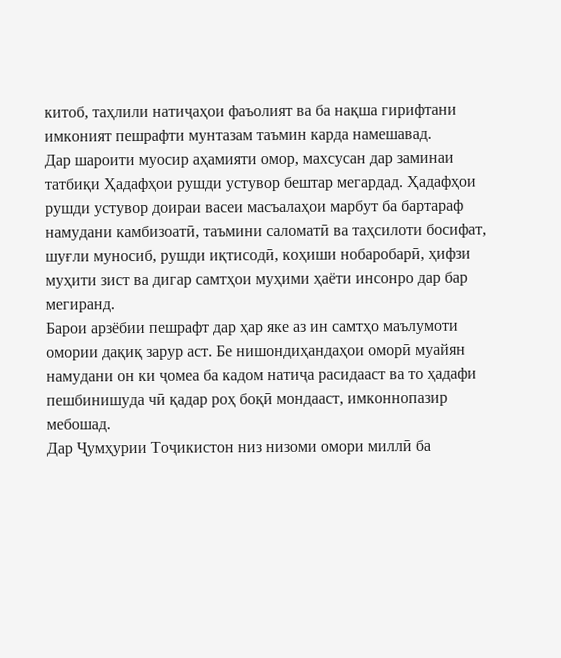китоб, таҳлили натиҷаҳои фаъолият ва ба нақша гирифтани имконият пешрафти мунтазам таъмин карда намешавад.
Дар шароити муосир аҳамияти омор, махсусан дар заминаи татбиқи Ҳадафҳои рушди устувор бештар мегардад. Ҳадафҳои рушди устувор доираи васеи масъалаҳои марбут ба бартараф намудани камбизоатӣ, таъмини саломатӣ ва таҳсилоти босифат, шуғли муносиб, рушди иқтисодӣ, коҳиши нобаробарӣ, ҳифзи муҳити зист ва дигар самтҳои муҳими ҳаёти инсонро дар бар мегиранд.
Барои арзёбии пешрафт дар ҳар яке аз ин самтҳо маълумоти омории дақиқ зарур аст. Бе нишондиҳандаҳои оморӣ муайян намудани он ки ҷомеа ба кадом натиҷа расидааст ва то ҳадафи пешбинишуда чӣ қадар роҳ боқӣ мондааст, имконнопазир мебошад.
Дар Ҷумҳурии Тоҷикистон низ низоми омори миллӣ ба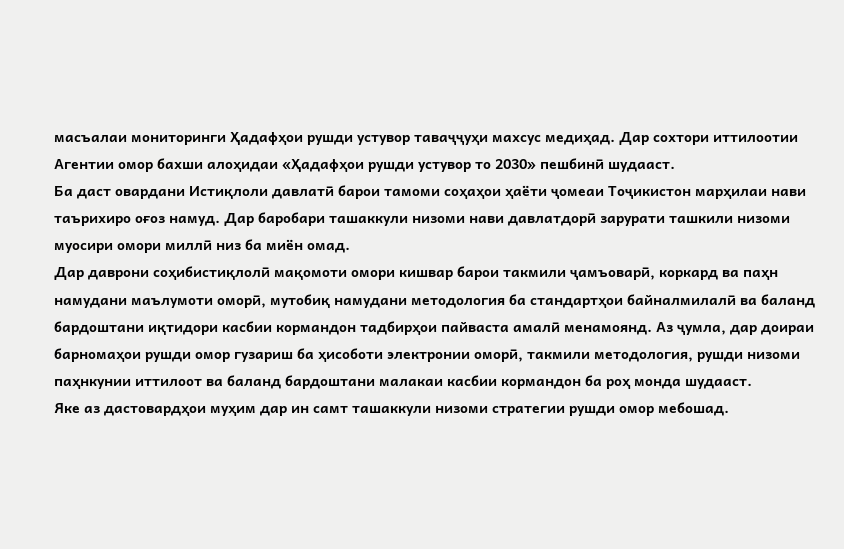масъалаи мониторинги Ҳадафҳои рушди устувор таваҷҷуҳи махсус медиҳад. Дар сохтори иттилоотии Агентии омор бахши алоҳидаи «Ҳадафҳои рушди устувор то 2030» пешбинӣ шудааст.
Ба даст овардани Истиқлоли давлатӣ барои тамоми соҳаҳои ҳаёти ҷомеаи Тоҷикистон марҳилаи нави таърихиро оғоз намуд. Дар баробари ташаккули низоми нави давлатдорӣ зарурати ташкили низоми муосири омори миллӣ низ ба миён омад.
Дар даврони соҳибистиқлолӣ мақомоти омори кишвар барои такмили ҷамъоварӣ, коркард ва паҳн намудани маълумоти оморӣ, мутобиқ намудани методология ба стандартҳои байналмилалӣ ва баланд бардоштани иқтидори касбии кормандон тадбирҳои пайваста амалӣ менамоянд. Аз ҷумла, дар доираи барномаҳои рушди омор гузариш ба ҳисоботи электронии оморӣ, такмили методология, рушди низоми паҳнкунии иттилоот ва баланд бардоштани малакаи касбии кормандон ба роҳ монда шудааст.
Яке аз дастовардҳои муҳим дар ин самт ташаккули низоми стратегии рушди омор мебошад.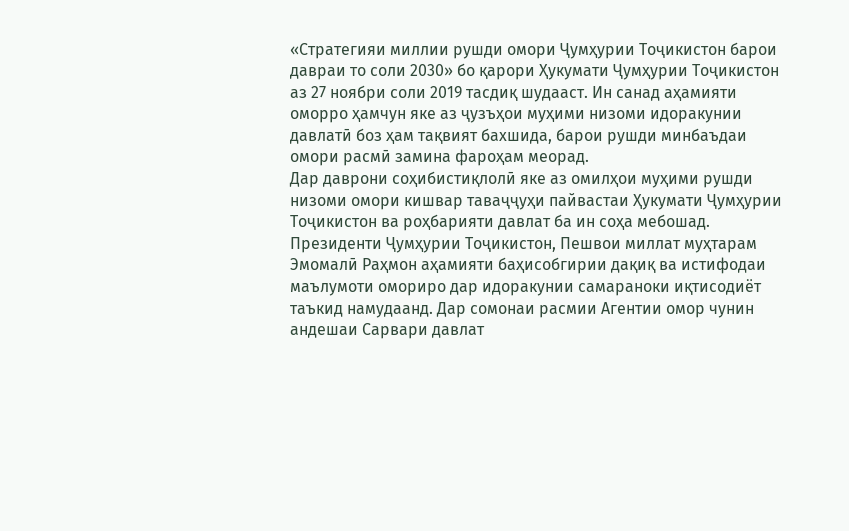«Стратегияи миллии рушди омори Ҷумҳурии Тоҷикистон барои давраи то соли 2030» бо қарори Ҳукумати Ҷумҳурии Тоҷикистон аз 27 ноябри соли 2019 тасдиқ шудааст. Ин санад аҳамияти оморро ҳамчун яке аз ҷузъҳои муҳими низоми идоракунии давлатӣ боз ҳам тақвият бахшида, барои рушди минбаъдаи омори расмӣ замина фароҳам меорад.
Дар даврони соҳибистиқлолӣ яке аз омилҳои муҳими рушди низоми омори кишвар таваҷҷуҳи пайвастаи Ҳукумати Ҷумҳурии Тоҷикистон ва роҳбарияти давлат ба ин соҳа мебошад.
Президенти Ҷумҳурии Тоҷикистон, Пешвои миллат муҳтарам Эмомалӣ Раҳмон аҳамияти баҳисобгирии дақиқ ва истифодаи маълумоти омориро дар идоракунии самараноки иқтисодиёт таъкид намудаанд. Дар сомонаи расмии Агентии омор чунин андешаи Сарвари давлат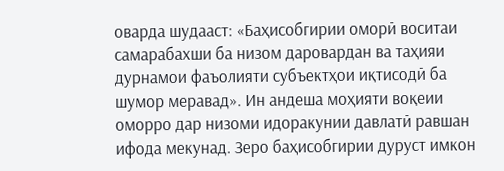оварда шудааст: «Баҳисобгирии оморӣ воситаи самарабахши ба низом даровардан ва таҳияи дурнамои фаъолияти субъектҳои иқтисодӣ ба шумор меравад». Ин андеша моҳияти воқеии оморро дар низоми идоракунии давлатӣ равшан ифода мекунад. Зеро баҳисобгирии дуруст имкон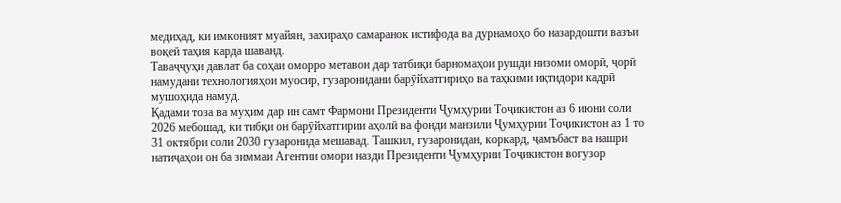медиҳад, ки имконият муайян, захираҳо самаранок истифода ва дурнамоҳо бо назардошти вазъи воқеӣ таҳия карда шаванд.
Таваҷҷуҳи давлат ба соҳаи оморро метавон дар татбиқи барномаҳои рушди низоми оморӣ, ҷорӣ намудани технологияҳои муосир, гузаронидани барӯйхатгириҳо ва таҳкими иқтидори кадрӣ мушоҳида намуд.
Қадами тоза ва муҳим дар ин самт Фармони Президенти Ҷумҳурии Тоҷикистон аз 6 июни соли 2026 мебошад, ки тибқи он барӯйхатгирии аҳолӣ ва фонди манзили Ҷумҳурии Тоҷикистон аз 1 то 31 октябри соли 2030 гузаронида мешавад. Ташкил, гузаронидан, коркард, ҷамъбаст ва нашри натиҷаҳои он ба зиммаи Агентии омори назди Президенти Ҷумҳурии Тоҷикистон вогузор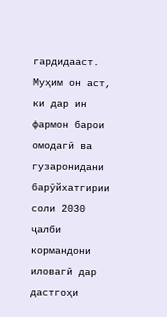гардидааст.
Муҳим он аст, ки дар ин фармон барои омодагӣ ва гузаронидани барӯйхатгирии соли 2030 ҷалби кормандони иловагӣ дар дастгоҳи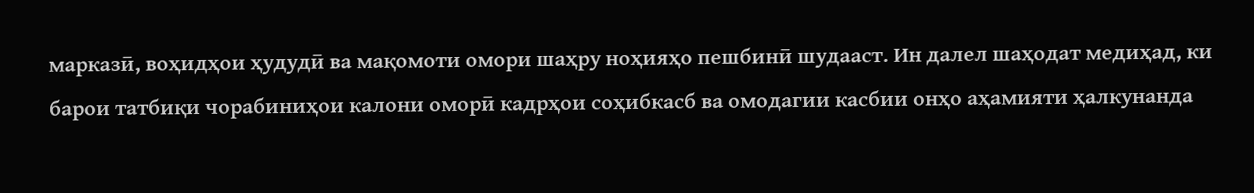марказӣ, воҳидҳои ҳудудӣ ва мақомоти омори шаҳру ноҳияҳо пешбинӣ шудааст. Ин далел шаҳодат медиҳад, ки барои татбиқи чорабиниҳои калони оморӣ кадрҳои соҳибкасб ва омодагии касбии онҳо аҳамияти ҳалкунанда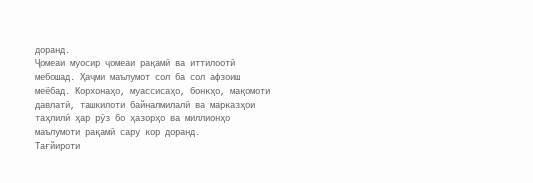доранд.
Ҷомеаи муосир ҷомеаи рақамӣ ва иттилоотӣ мебошад. Ҳаҷми маълумот сол ба сол афзоиш меёбад. Корхонаҳо, муассисаҳо, бонкҳо, мақомоти давлатӣ, ташкилоти байналмилалӣ ва марказҳои таҳлилӣ ҳар рӯз бо ҳазорҳо ва миллионҳо маълумоти рақамӣ сару кор доранд.
Тағйироти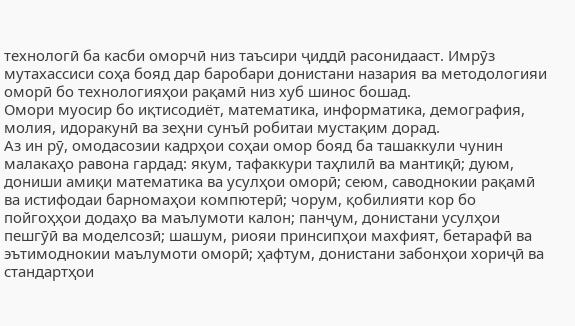технологӣ ба касби оморчӣ низ таъсири ҷиддӣ расонидааст. Имрӯз мутахассиси соҳа бояд дар баробари донистани назария ва методологияи оморӣ бо технологияҳои рақамӣ низ хуб шинос бошад.
Омори муосир бо иқтисодиёт, математика, информатика, демография, молия, идоракунӣ ва зеҳни сунъӣ робитаи мустақим дорад.
Аз ин рӯ, омодасозии кадрҳои соҳаи омор бояд ба ташаккули чунин малакаҳо равона гардад: якум, тафаккури таҳлилӣ ва мантиқӣ; дуюм, дониши амиқи математика ва усулҳои оморӣ; сеюм, саводнокии рақамӣ ва истифодаи барномаҳои компютерӣ; чорум, қобилияти кор бо пойгоҳҳои додаҳо ва маълумоти калон; панҷум, донистани усулҳои пешгӯӣ ва моделсозӣ; шашум, риояи принсипҳои махфият, бетарафӣ ва эътимоднокии маълумоти оморӣ; ҳафтум, донистани забонҳои хориҷӣ ва стандартҳои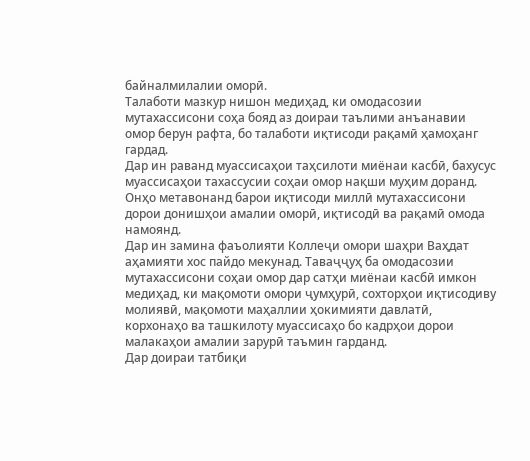байналмилалии оморӣ.
Талаботи мазкур нишон медиҳад, ки омодасозии мутахассисони соҳа бояд аз доираи таълими анъанавии омор берун рафта, бо талаботи иқтисоди рақамӣ ҳамоҳанг гардад.
Дар ин раванд муассисаҳои таҳсилоти миёнаи касбӣ, бахусус муассисаҳои тахассусии соҳаи омор нақши муҳим доранд. Онҳо метавонанд барои иқтисоди миллӣ мутахассисони дорои донишҳои амалии оморӣ, иқтисодӣ ва рақамӣ омода намоянд.
Дар ин замина фаъолияти Коллеҷи омори шаҳри Ваҳдат аҳамияти хос пайдо мекунад. Таваҷҷуҳ ба омодасозии мутахассисони соҳаи омор дар сатҳи миёнаи касбӣ имкон медиҳад, ки мақомоти омори ҷумҳурӣ, сохторҳои иқтисодиву молиявӣ, мақомоти маҳаллии ҳокимияти давлатӣ, корхонаҳо ва ташкилоту муассисаҳо бо кадрҳои дорои малакаҳои амалии зарурӣ таъмин гарданд.
Дар доираи татбиқи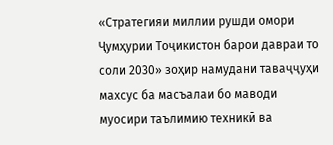«Стратегияи миллии рушди омори Ҷумҳурии Тоҷикистон барои давраи то соли 2030» зоҳир намудани таваҷҷуҳи махсус ба масъалаи бо маводи муосири таълимию техникӣ ва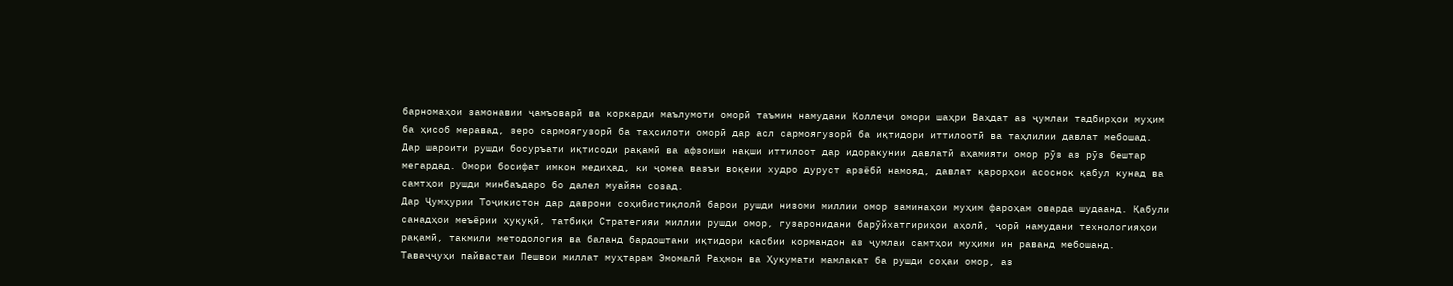барномаҳои замонавии ҷамъоварӣ ва коркарди маълумоти оморӣ таъмин намудани Коллеҷи омори шаҳри Ваҳдат аз ҷумлаи тадбирҳои муҳим ба ҳисоб меравад, зеро сармоягузорӣ ба таҳсилоти оморӣ дар асл сармоягузорӣ ба иқтидори иттилоотӣ ва таҳлилии давлат мебошад.
Дар шароити рушди босуръати иқтисоди рақамӣ ва афзоиши нақши иттилоот дар идоракунии давлатӣ аҳамияти омор рӯз аз рӯз бештар мегардад. Омори босифат имкон медиҳад, ки ҷомеа вазъи воқеии худро дуруст арзёбӣ намояд, давлат қарорҳои асоснок қабул кунад ва самтҳои рушди минбаъдаро бо далел муайян созад.
Дар Ҷумҳурии Тоҷикистон дар даврони соҳибистиқлолӣ барои рушди низоми миллии омор заминаҳои муҳим фароҳам оварда шудаанд. Қабули санадҳои меъёрии ҳуқуқӣ, татбиқи Стратегияи миллии рушди омор, гузаронидани барӯйхатгириҳои аҳолӣ, ҷорӣ намудани технологияҳои рақамӣ, такмили методология ва баланд бардоштани иқтидори касбии кормандон аз ҷумлаи самтҳои муҳими ин раванд мебошанд.
Таваҷҷуҳи пайвастаи Пешвои миллат муҳтарам Эмомалӣ Раҳмон ва Ҳукумати мамлакат ба рушди соҳаи омор, аз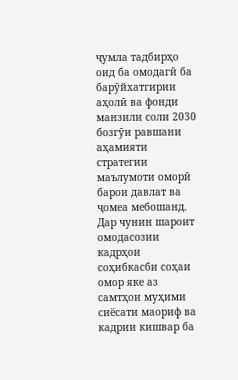ҷумла тадбирҳо оид ба омодагӣ ба барӯйхатгирии аҳолӣ ва фонди манзили соли 2030 бозгӯи равшани аҳамияти стратегии маълумоти оморӣ барои давлат ва ҷомеа мебошанд.
Дар чунин шароит омодасозии кадрҳои соҳибкасби соҳаи омор яке аз самтҳои муҳими сиёсати маориф ва кадрии кишвар ба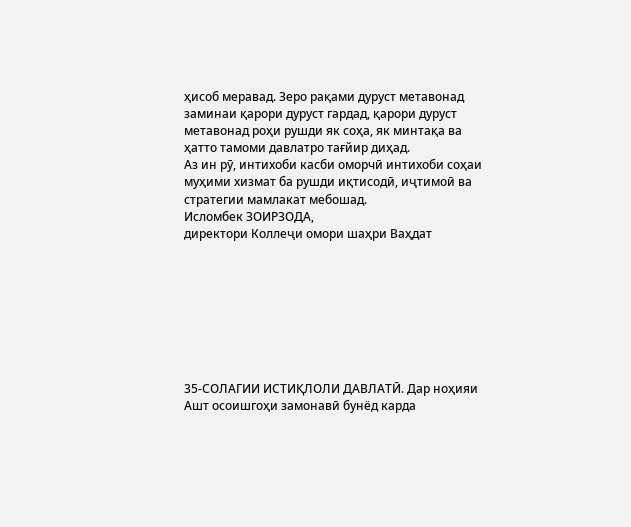ҳисоб меравад. Зеро рақами дуруст метавонад заминаи қарори дуруст гардад, қарори дуруст метавонад роҳи рушди як соҳа, як минтақа ва ҳатто тамоми давлатро тағйир диҳад.
Аз ин рӯ, интихоби касби оморчӣ интихоби соҳаи муҳими хизмат ба рушди иқтисодӣ, иҷтимоӣ ва стратегии мамлакат мебошад.
Исломбек ЗОИРЗОДА,
директори Коллеҷи омори шаҳри Ваҳдат








35-СОЛАГИИ ИСТИҚЛОЛИ ДАВЛАТӢ. Дар ноҳияи Ашт осоишгоҳи замонавӣ бунёд карда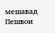мешавад
Пешвои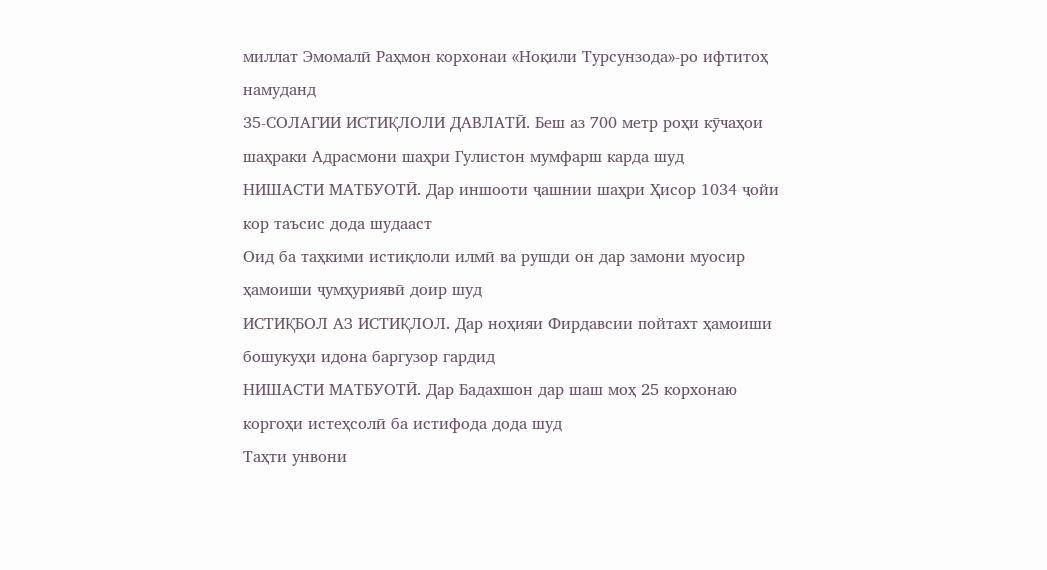миллат Эмомалӣ Раҳмон корхонаи «Ноқили Турсунзода»-ро ифтитоҳ намуданд
35-СОЛАГИИ ИСТИҚЛОЛИ ДАВЛАТӢ. Беш аз 700 метр роҳи кӯчаҳои шаҳраки Адрасмони шаҳри Гулистон мумфарш карда шуд
НИШАСТИ МАТБУОТӢ. Дар иншооти ҷашнии шаҳри Ҳисор 1034 ҷойи кор таъсис дода шудааст
Оид ба таҳкими истиқлоли илмӣ ва рушди он дар замони муосир ҳамоиши ҷумҳуриявӣ доир шуд
ИСТИҚБОЛ АЗ ИСТИҚЛОЛ. Дар ноҳияи Фирдавсии пойтахт ҳамоиши бошукуҳи идона баргузор гардид
НИШАСТИ МАТБУОТӢ. Дар Бадахшон дар шаш моҳ 25 корхонаю коргоҳи истеҳсолӣ ба истифода дода шуд
Таҳти унвони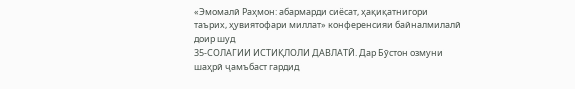«Эмомалӣ Раҳмон: абармарди сиёсат, ҳақиқатнигори таърих, ҳувиятофари миллат» конференсияи байналмилалӣ доир шуд
35-СОЛАГИИ ИСТИҚЛОЛИ ДАВЛАТӢ. Дар Бӯстон озмуни шаҳрӣ ҷамъбаст гардид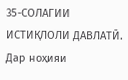35-СОЛАГИИ ИСТИҚЛОЛИ ДАВЛАТӢ. Дар ноҳияи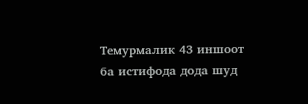Темурмалик 43 иншоот ба истифода дода шуд